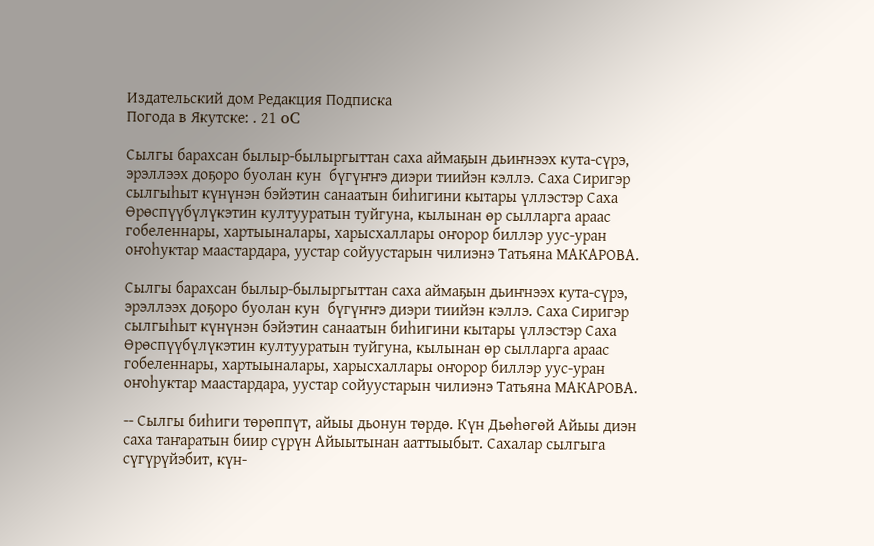Издательский дом Редакция Подписка
Погода в Якутске: . 21 oC

Сылгы барахсан былыр-былыргыттан саха аймаҕын дьиҥнээх кута-сүрэ, эрэллээх доҕоро буолан кун  бүгүҥҥэ диэри тиийэн кэллэ. Саха Сиригэр сылгыһыт күнүнэн бэйэтин санаатын биһигини кытары үллэстэр Саха Өрөспүүбүлүкэтин култууратын туйгуна, кылынан өр сылларга араас гобеленнары, хартыыналары, харысхаллары оҥорор биллэр уус-уран оҥоһуктар маастардара, уустар сойуустарын чилиэнэ Татьяна МАКАРОВА.

Сылгы барахсан былыр-былыргыттан саха аймаҕын дьиҥнээх кута-сүрэ, эрэллээх доҕоро буолан кун  бүгүҥҥэ диэри тиийэн кэллэ. Саха Сиригэр сылгыһыт күнүнэн бэйэтин санаатын биһигини кытары үллэстэр Саха Өрөспүүбүлүкэтин култууратын туйгуна, кылынан өр сылларга араас гобеленнары, хартыыналары, харысхаллары оҥорор биллэр уус-уран оҥоһуктар маастардара, уустар сойуустарын чилиэнэ Татьяна МАКАРОВА.

-- Сылгы биһиги төрөппүт, айыы дьонун төрдө. Күн Дьөһөгөй Айыы диэн саха таҥаратын биир сүрүн Айыытынан ааттыыбыт. Сахалар сылгыга сүгүрүйэбит, күн-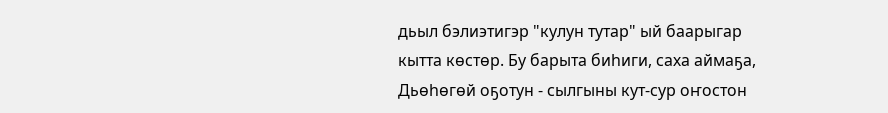дьыл бэлиэтигэр "кулун тутар" ый баарыгар кытта көстөр. Бу барыта биһиги, саха аймаҕа, Дьөһөгөй оҕотун - сылгыны кут-сур оҥостон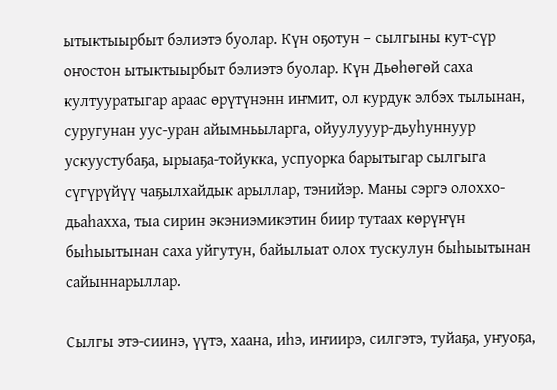ытыктыырбыт бэлиэтэ буолар. Күн оҕотун – сылгыны кут-сүр оҥостон ытыктыырбыт бэлиэтэ буолар. Күн Дьөһөгөй саха култууратыгар араас өрүтүнэнн иҥмит, ол курдук элбэх тылынан, суругунан уус-уран айымньыларга, ойуулууур-дьуһуннуур ускуустубаҕа, ырыаҕа-тойукка, успуорка барытыгар сылгыга сүгүрүйүү чаҕылхайдык арыллар, тэнийэр. Маны сэргэ олоххо-дьаһахха, тыа сирин экэниэмикэтин биир тутаах көрүҥүн быһыытынан саха уйгутун, байылыат олох тускулун быһыытынан сайыннарыллар.

Сылгы этэ-сиинэ, үүтэ, хаана, иһэ, иҥиирэ, силгэтэ, туйаҕа, уҥуоҕа,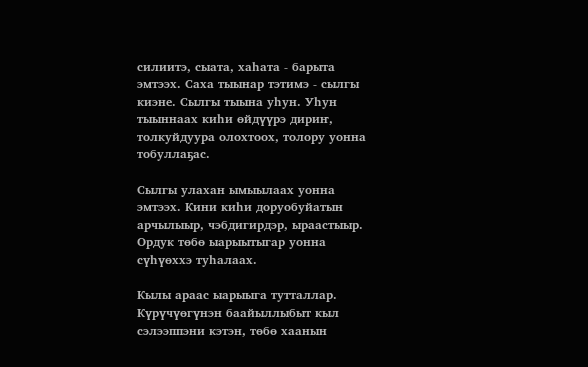силиитэ, сыата, хаһата - барыта эмтээх. Саха тыынар тэтимэ - сылгы киэне. Сылгы тыына уһун. Уһун тыыннаах киһи өйдүүрэ дириҥ, толкуйдуура олохтоох, толору уонна тобуллаҕас.

Сылгы улахан ымыылаах уонна эмтээх. Кини киһи доруобуйатын арчылыыр, чэбдигирдэр, ыраастыыр. Ордук төбө ыарыытыгар уонна сүһүөххэ туһалаах.

Кылы араас ыарыыга тутталлар. Күрүчүөгүнэн баайыллыбыт кыл сэлээппэни кэтэн, төбө хаанын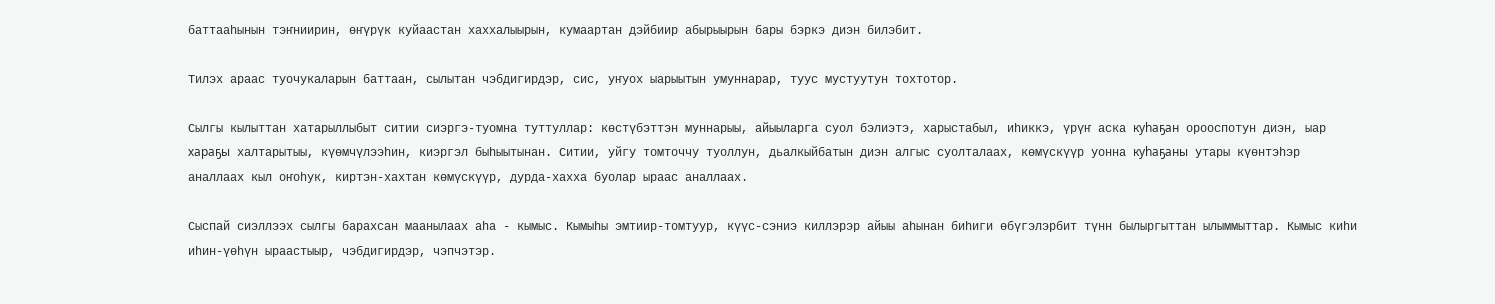баттааһынын тэҥниирин, өҥүрүк куйаастан хаххалыырын, кумаартан дэйбиир абырыырын бары бэркэ диэн билэбит.

Тилэх араас туочукаларын баттаан, сылытан чэбдигирдэр, сис, уҥуох ыарыытын умуннарар, туус мустуутун тохтотор.

Сылгы кылыттан хатарыллыбыт ситии сиэргэ-туомна туттуллар: көстүбэттэн муннарыы, айыыларга суол бэлиэтэ, харыстабыл, иһиккэ, үрүҥ аска куһаҕан орооспотун диэн, ыар хараҕы халтарытыы, күөмчүлээһин, киэргэл быһыытынан. Ситии, уйгу томточчу туоллун, дьалкыйбатын диэн алгыс суолталаах, көмүскүүр уонна куһаҕаны утары күөнтэһэр аналлаах кыл оҥоһук, киртэн-хахтан көмүскүүр, дурда-хахха буолар ыраас аналлаах.

Сыспай сиэллээх сылгы барахсан маанылаах аһа - кымыс. Кымыһы эмтиир-томтуур, күүс-сэниэ киллэрэр айыы аһынан биһиги өбүгэлэрбит түнн былыргыттан ылыммыттар. Кымыс киһи иһин-үөһүн ыраастыыр, чэбдигирдэр, чэпчэтэр.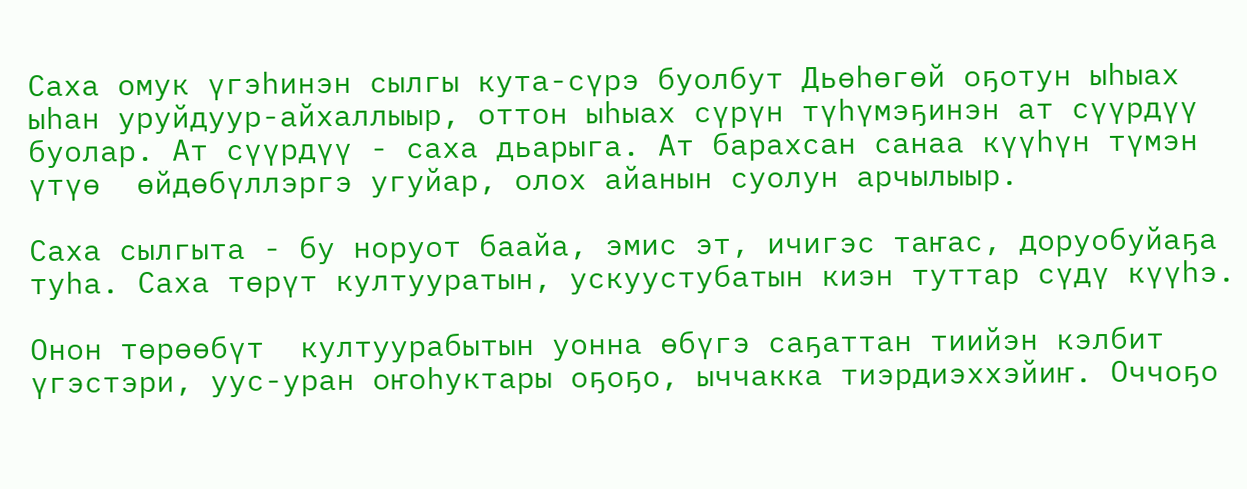Саха омук үгэһинэн сылгы кута-сүрэ буолбут Дьөһөгөй оҕотун ыһыах ыһан уруйдуур-айхаллыыр, оттон ыһыах сүрүн түһүмэҕинэн ат сүүрдүү буолар. Ат сүүрдүү - саха дьарыга. Ат барахсан санаа күүһүн түмэн үтүө  өйдөбүллэргэ угуйар, олох айанын суолун арчылыыр.

Саха сылгыта - бу норуот баайа, эмис эт, ичигэс таҥас, доруобуйаҕа туһа. Саха төрүт култууратын, ускуустубатын киэн туттар сүдү күүһэ.

Онон төрөөбүт  култуурабытын уонна өбүгэ саҕаттан тиийэн кэлбит үгэстэри, уус-уран оҥоһуктары оҕоҕо, ыччакка тиэрдиэххэйиҥ. Оччоҕо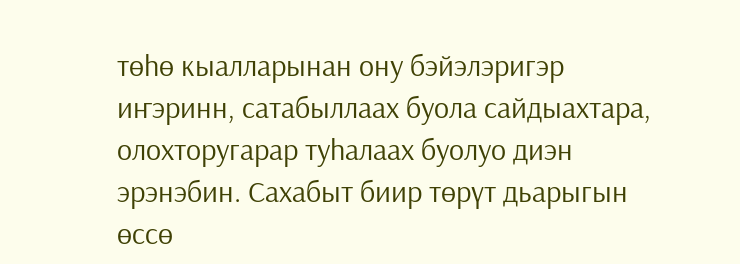төһө кыалларынан ону бэйэлэригэр иҥэринн, сатабыллаах буола сайдыахтара, олохторугарар туһалаах буолуо диэн эрэнэбин. Сахабыт биир төрүт дьарыгын өссө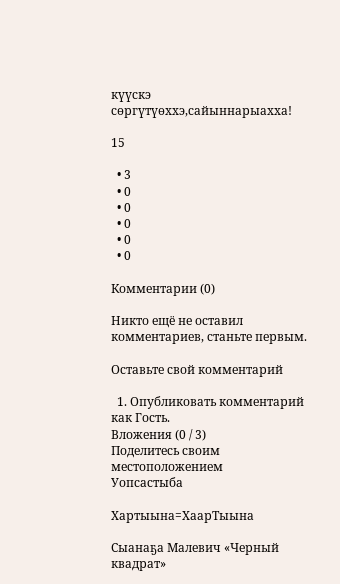күүскэ сөргүтүөххэ,сайыннарыахха!

15

  • 3
  • 0
  • 0
  • 0
  • 0
  • 0

Комментарии (0)

Никто ещё не оставил комментариев, станьте первым.

Оставьте свой комментарий

  1. Опубликовать комментарий как Гость.
Вложения (0 / 3)
Поделитесь своим местоположением
Уопсастыба

Хартыына=ХаарТыына

Сыанаҕа Малевич «Черный квадрат»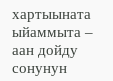хартыыната ыйаммыта – аан дойду сонунун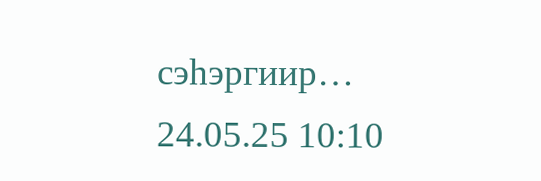сэһэргиир…
24.05.25 10:10